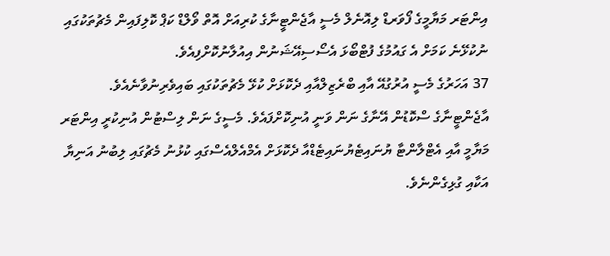އިންޓަރ މަޔާމީގެ ފޯވަރޑް ލިއޮނެލް މެސީ އާޖެންޓީނާގެ ކުރިއަށް އޮތް ވޯލްޑް ކަޕް ކޮލިފައިން މެޗުތަކުގައި ނުކުޅޭނެ ކަމަށް އެ ގައުމުގެ ފުޓްބޯޅަ އެސޯސިއޭޝަނުން އިއުލާނުކޮށްފިއެވެ.
37 އަހަރުގެ މެސީ އުރުގުއޭ އާއި ބްރެޒިލްއާއި ދެކޮޅަށް ކުޅޭ މެޗުތަކުގައި ބައިވެރިނުވާނެއެވެ. އާޖެންޓީނާގެ ސްކޮޑުން އޭނާގެ ނަން ވަނީ އުނިކޮށްފައެވެ. މެސީގެ ނަން ލިސްޓުން އުނިކުރީ އިންޓަރ މަޔާމީ އާއި އެޓްލާންޓާ ޔުނައިޓެޔުނައިޓެޑްއާ ދެކޮޅަށް އެމްއެލްއެސްގައި ކުޅުނު މެޗުގައި ލިބުނު އަނިޔާ އަކާއި ގުޅިގެންނެވެ.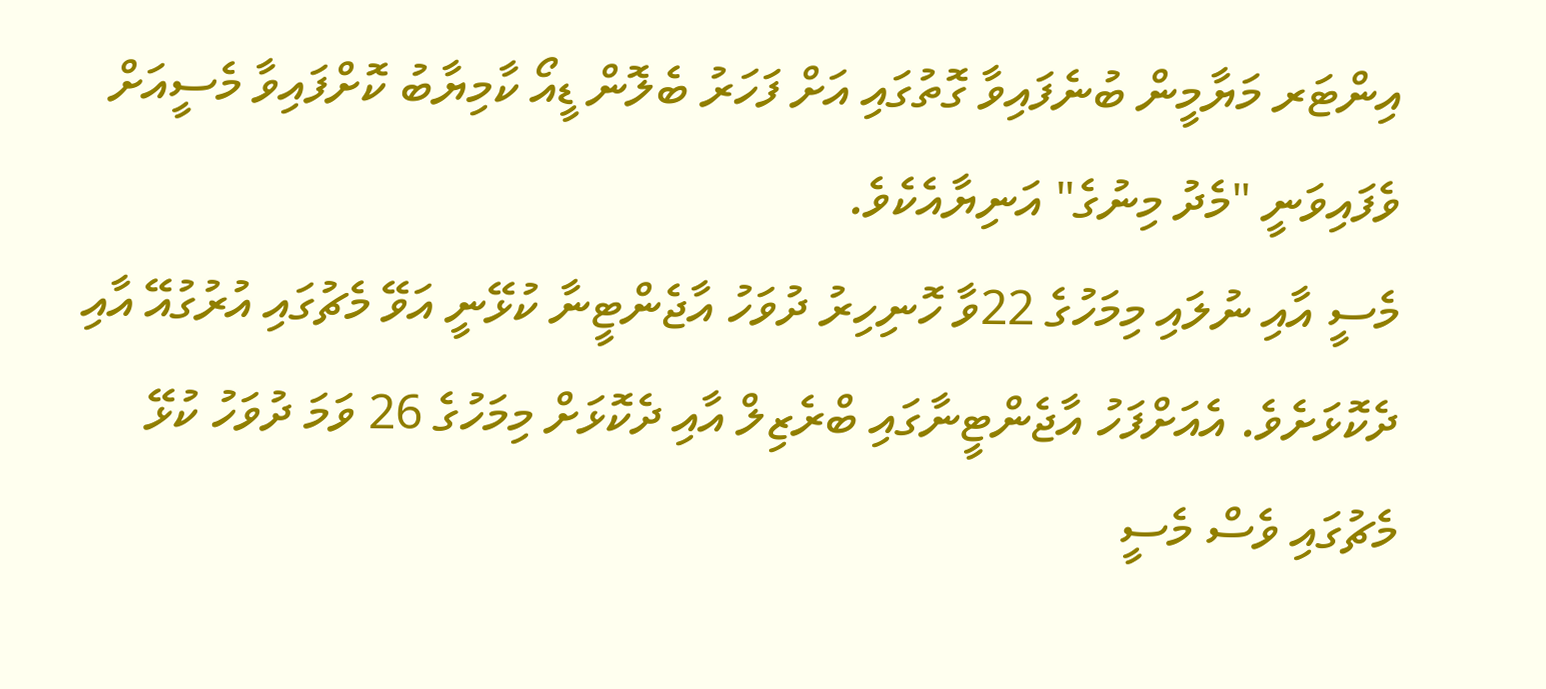އިންޓަރ މަޔާމީން ބުނެފައިވާ ގޮތުގައި އަށް ފަހަރު ބެލޮން ޑީއޯ ކާމިޔާބު ކޮށްފައިވާ މެސީއަށް ވެފައިވަނީ "މެދު މިނުގެ" އަނިޔާއެކެވެ.
މެސީ އާއި ނުލައި މިމަހުގެ 22ވާ ހޮނިހިރު ދުވަހު އާޖެންޓީނާ ކުޅޭނީ އަވޭ މެޗުގައި އުރުގުއޭ އާއި ދެކޮޅަށެވެ. އެއަށްފަހު އާޖެންޓީނާގައި ބްރެޒިލް އާއި ދެކޮޅަށް މިމަހުގެ 26 ވަމަ ދުވަހު ކުޅޭ މެޗުގައި ވެސް މެސީ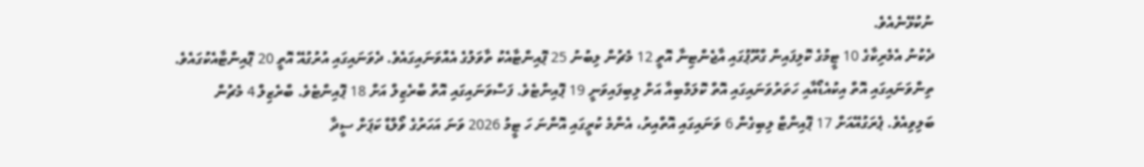ނުކުޅޭނެއެވެ.
ދެކުނު އެމެރިކާގެ 10 ޓީމުގެ ކޮލިފައިން ގްރޫޕުގައި އާޖެންޓިނާ އޮތީ 12 މެޗުން ލިބުނު 25 ޕޮއިންޓާއެކު ތާވަލުގެ އެއްވަނައިގައެވެ. ދެވަނައިގައި އުރުގުއޭ އޮތީ 20 ޕޮއިންޓާއެކުގައެވެ.
ތިންވަނައިގައި އޮތް އިކުއެޑޯއާއި ހަތަރުވަނައިގައި އޮތް ކޮލަމްބިއާ އަށް ލިބިފައިވަނީ 19 ޕޮއިންޓެވެ. ފަސްވަނައިގައި އޮތް ބްރެޒިލް އަށް 18 ޕޮއިންޓެވެ. ބްރެޒިލް 4 މެޗުން ބަލިވިއެވެ. ޕެރަގުއޭއަށް 17 ޕޮއިންޓް ލިބިގެން 6 ވަނައިގައި އޮތްއިރު، އެންމެ ކުރީގައި އޮންނަ ހަ ޓީމު 2026 ވަނަ އަހަރުގެ ވޯލްޑް ކަޕަށް ސީދާ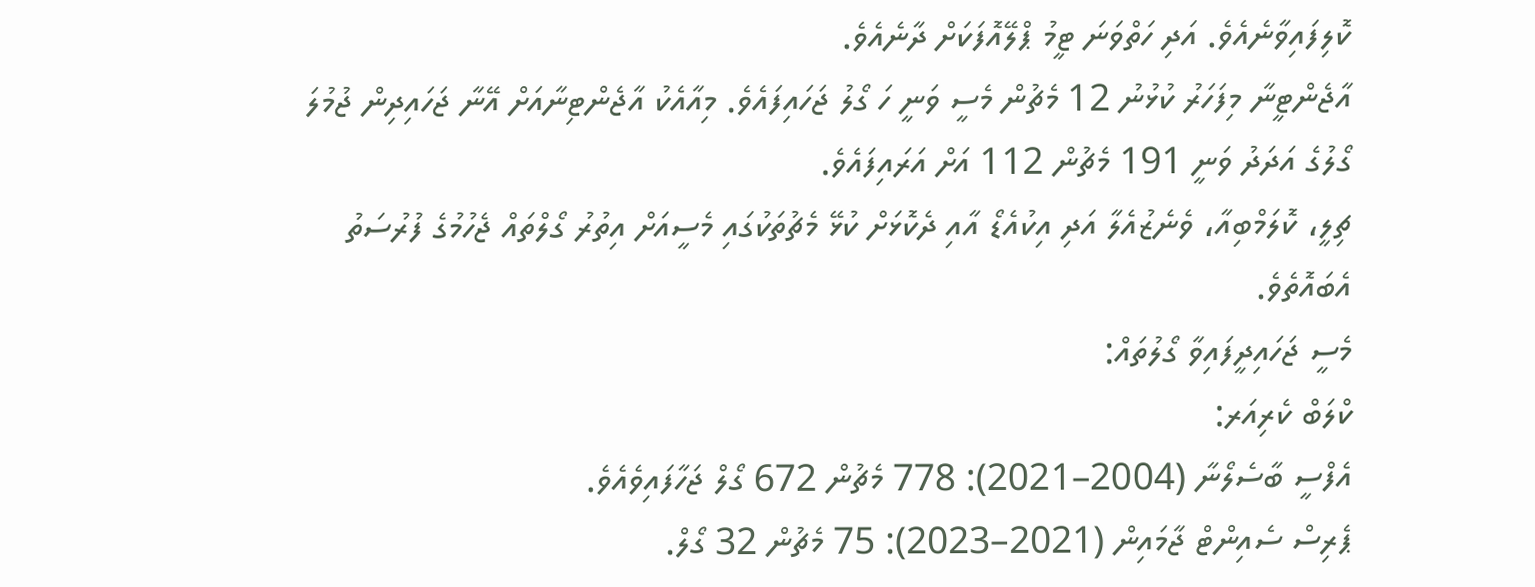ކޮލިފައިވާނެއެވެ. އަދި ހަތްވަނަ ޓީމު ޕްލޭއޮފަކަށް ދާނެއެވެ.
އާޖެންޓީނާ މިފަހަރު ކުޅުނު 12 މެޗުން މެސީ ވަނީ ހަ ގޯލު ޖަހައިފައެވެ. މިއާއެކު އާޖެންޓިނާއަށް އޭނާ ޖަހައިދިން ޖުމުލަ ގޯލުގެ އަދަދު ވަނީ 191 މެޗުން 112 އަށް އަރައިފައެވެ.
ޗިލީ، ކޮލަމްބިއާ، ވެނެޒުއެލާ އަދި އިކުއެޑޯ އާއި ދެކޮޅަށް ކުޅޭ މެޗުތަކުގައި މެސީއަށް އިތުރު ގޯލްތައް ޖެހުމުގެ ފުރުސަތު އެބައޮތެވެ.
މެސީ ޖަހައިދީފައިވާ ގޯލުތައް:
ކްލަބް ކެރިއަރ:
އެފްސީ ބާސެލޯނާ (2004–2021): 778 މެޗުން 672 ގޯލް ޖަހާފައިވެއެވެ.
ޕެރިސް ސެއިންޓް ޖާމައިން (2021–2023): 75 މެޗުން 32 ގޯލް.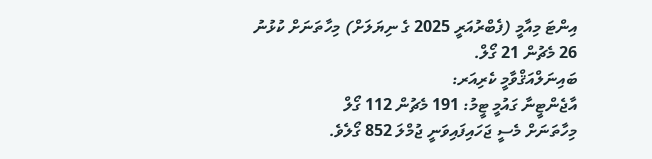އިންޓަ މިއާމީ (ފެބްރުއަރީ 2025 ގެ ނިޔަލަށް) މިހާތަނަށް ކުޅުނު 26 މެޗުން 21 ގޯލް.
ބައިނަލްއަޤްވާމީ ކެރިއަރ:
އާޖެންޓީނާ ގައުމީ ޓީމު: 191 މެޗުން 112 ގޯލް
މިހާތަނަށް މެސީ ޖަހައިފައިވަނީ ޖުމްލަ 852 ގޯލެވެ.